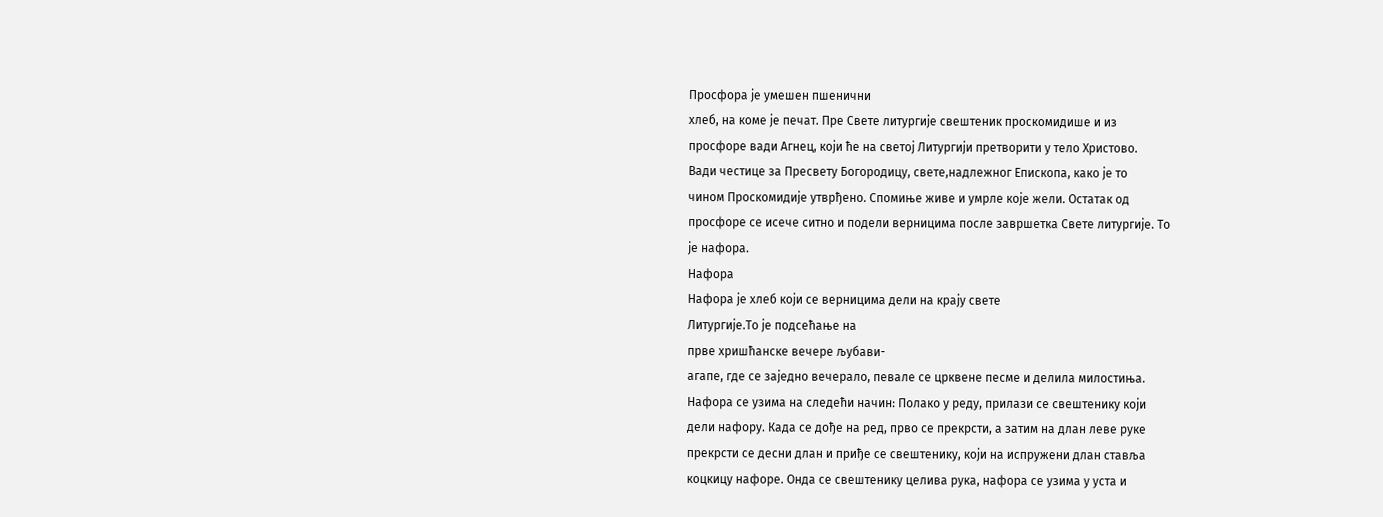Просфора је умешен пшенични
хлеб, на коме је печат. Пре Свете литургије свештеник проскомидише и из
просфоре вади Агнец, који ће на светој Литургији претворити у тело Христово.
Вади честице за Пресвету Богородицу, свете,надлежног Епископа, како је то
чином Проскомидије утврђено. Спомиње живе и умрле које жели. Остатак од
просфоре се исече ситно и подели верницима после завршетка Свете литургије. То
је нафора.
Нафора
Нафора је хлеб који се верницима дели на крају свете
Литургије.То је подсећање на
прве хришћанске вечере љубави-
агапе, где се заједно вечерало, певале се црквене песме и делила милостиња.
Нафора се узима на следећи начин: Полако у реду, прилази се свештенику који
дели нафору. Када се дође на ред, прво се прекрсти, а затим на длан леве руке
прекрсти се десни длан и приђе се свештенику, који на испружени длан ставља
коцкицу нафоре. Онда се свештенику целива рука, нафора се узима у уста и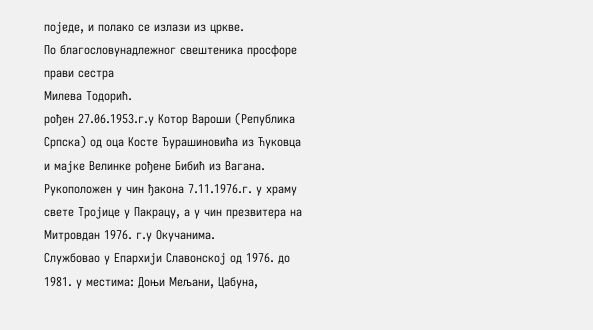поједе, и полако се излази из цркве.
По благословунадлежног свештеника просфоре прави сестра
Милева Тодорић.
рођен 27.06.1953.г.у Котор Вароши (Република Српска) од оца Косте Ђурашиновића из Ћуковца и мајке Велинке рођене Бибић из Вагана. Рукоположен у чин ђакона 7.11.1976.г. у храму свете Тројице у Пакрацу, а у чин презвитера на Митровдан 1976. г.у Окучанима.
Службовао у Епархији Славонској од 1976. до 1981. у местима: Доњи Мељани, Цабуна,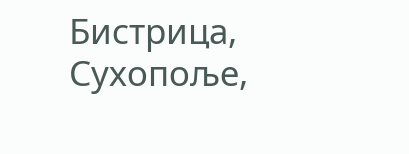Бистрица, Сухопоље,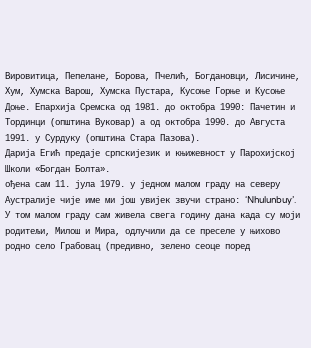Вировитица, Пепелане, Борова, Пчелић, Богдановци, Лисичине, Хум, Хумска Варош, Хумска Пустара, Кусоње Горње и Кусоње Доње. Епархија Сремска од 1981. до октобра 1990: Пачетин и Тординци (општина Вуковар) а од октобра 1990. до Августа 1991. у Сурдуку (општина Стара Пазова).
Дарија Егић предаје српскијезик и књижевност у Парохијској Школи «Богдан Болта».
ођена сам 11. јула 1979. у једном малом граду на северу Аустралије чије име ми још увијек звучи страно: ‘Nhulunbuy’.
У том малом граду сам живела свега годину дана када су моји родитељи, Милош и Мира, одлучили да се преселе у њихово родно село Грабовац (предивно, зелено сеоце поред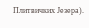Плитвичких Језера).